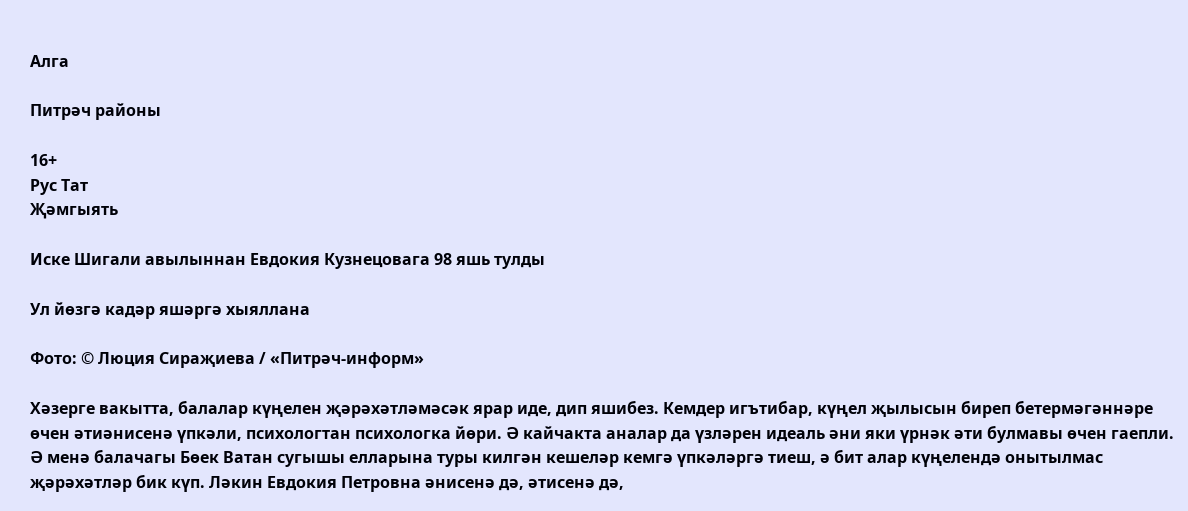Алга

Питрәч районы

16+
Рус Тат
Җәмгыять

Иске Шигали авылыннан Евдокия Кузнецовага 98 яшь тулды

Ул йөзгә кадәр яшәргә хыяллана

Фото: © Люция Сираҗиева / «Питрәч-информ»

Хәзерге вакытта, балалар күңелен җәрәхәтләмәсәк ярар иде, дип яшибез. Кемдер игътибар, күңел җылысын биреп бетермәгәннәре өчен әтиәнисенә үпкәли, психологтан психологка йөри. Ә кайчакта аналар да үзләрен идеаль әни яки үрнәк әти булмавы өчен гаепли. Ә менә балачагы Бөек Ватан сугышы елларына туры килгән кешеләр кемгә үпкәләргә тиеш, ә бит алар күңелендә онытылмас җәрәхәтләр бик күп. Ләкин Евдокия Петровна әнисенә дә, әтисенә дә,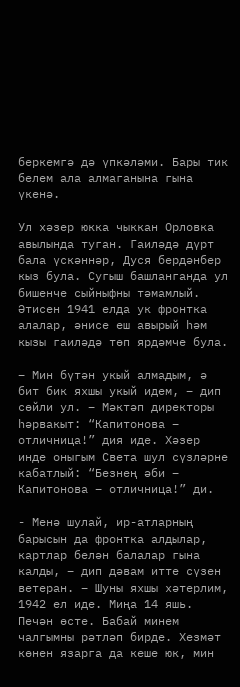беркемгә дә үпкәләми. Бары тик белем ала алмаганына гына үкенә.

Ул хәзер юкка чыккан Орловка авылында туган. Гаиләдә дүрт бала үскәннәр, Дуся бердәнбер кыз була. Сугыш башланганда ул бишенче сыйныфны тәмамлый. Әтисен 1941 елда ук фронтка алалар, әнисе еш авырый һәм кызы гаиләдә төп ярдәмче була.

– Мин бүтән укый алмадым, ә бит бик яхшы укый идем, – дип сөйли ул. – Мәктәп директоры һәрвакыт: “Капитонова – отличница!” дия иде. Хәзер инде оныгым Света шул сүзләрне кабатлый: “Безнең әби – Капитонова – отличница!” ди.

- Менә шулай, ир-атларның барысын да фронтка алдылар, картлар белән балалар гына калды, – дип дәвам итте сүзен ветеран. – Шуны яхшы хәтерлим, 1942 ел иде. Миңа 14 яшь. Печән өсте. Бабай минем чалгымны рәтләп бирде. Хезмәт көнен язарга да кеше юк, мин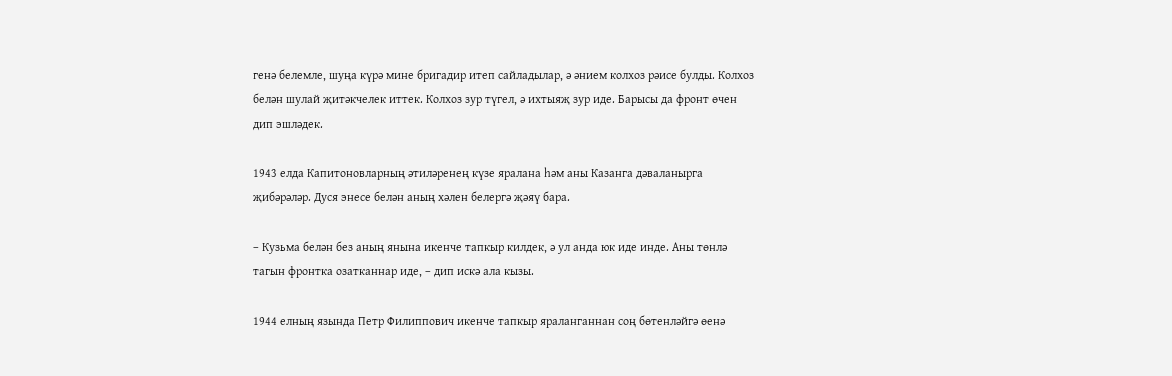генә белемле, шуңа күрә мине бригадир итеп сайладылар, ә әнием колхоз рәисе булды. Колхоз белән шулай җитәкчелек иттек. Колхоз зур түгел, ә ихтыяҗ зур иде. Барысы да фронт өчен дип эшләдек.

1943 елда Капитоновларның әтиләренең күзе яралана һәм аны Казанга дәваланырга җибәрәләр. Дуся энесе белән аның хәлен белергә җәяү бара.

– Кузьма белән без аның янына икенче тапкыр килдек, ә ул анда юк иде инде. Аны төнлә тагын фронтка озатканнар иде, – дип искә ала кызы.

1944 елның язында Петр Филиппович икенче тапкыр яраланганнан соң бөтенләйгә өенә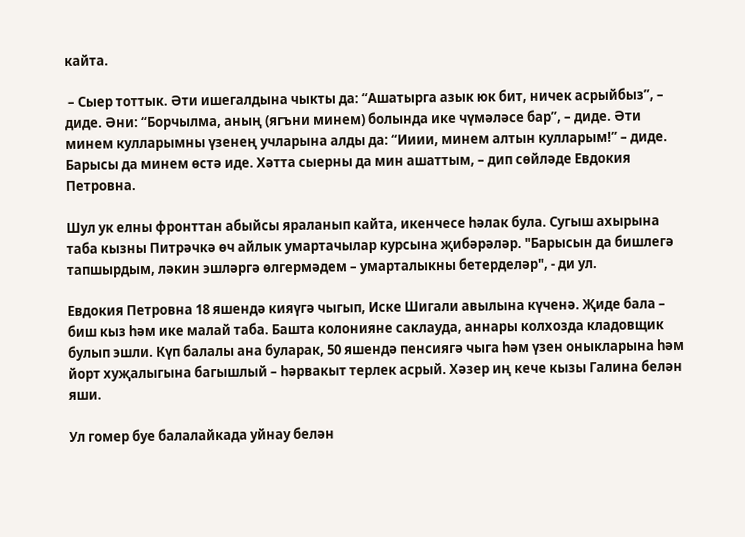кайта.

 – Сыер тоттык. Әти ишегалдына чыкты да: “Ашатырга азык юк бит, ничек асрыйбыз”, – диде. Әни: “Борчылма, аның (ягъни минем) болында ике чүмәләсе бар”, – диде. Әти минем кулларымны үзенең учларына алды да: “Ииии, минем алтын кулларым!” – диде. Барысы да минем өстә иде. Хәтта сыерны да мин ашаттым, – дип сөйләде Евдокия Петровна.

Шул ук елны фронттан абыйсы яраланып кайта, икенчесе һәлак була. Сугыш ахырына таба кызны Питрәчкә өч айлык умартачылар курсына җибәрәләр. "Барысын да бишлегә тапшырдым, ләкин эшләргә өлгермәдем – умарталыкны бетерделәр", - ди ул.

Евдокия Петровна 18 яшендә кияүгә чыгып, Иске Шигали авылына күченә. Җиде бала – биш кыз һәм ике малай таба. Башта колонияне саклауда, аннары колхозда кладовщик булып эшли. Күп балалы ана буларак, 50 яшендә пенсиягә чыга һәм үзен оныкларына һәм йорт хуҗалыгына багышлый – һәрвакыт терлек асрый. Хәзер иң кече кызы Галина белән яши.

Ул гомер буе балалайкада уйнау белән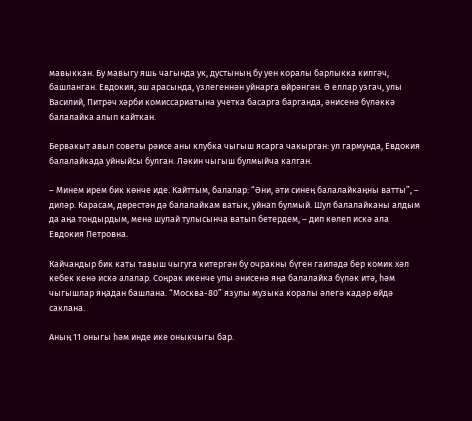мавыккан. Бу мавыгу яшь чагында ук, дустының бу уен коралы барлыкка килгәч, башланган. Евдокия, эш арасында, үзлегеннән уйнарга өйрәнгән. Ә еллар узгач, улы Василий, Питрәч хәрби комиссариатына учетка басарга барганда, әнисенә бүләккә балалайка алып кайткан.

Бервакыт авыл советы рәисе аны клубка чыгыш ясарга чакырган: ул гармунда, Евдокия балалайкада уйныйсы булган. Ләкин чыгыш булмыйча калган.

– Минем ирем бик көнче иде. Кайттым, балалар: “Әни, әти синең балалайкаңны ватты”, – диләр. Карасам, дөрестән дә балалайкам ватык, уйнап булмый. Шул балалайканы алдым да аңа тондырдым, менә шулай тулысынча ватып бетердем, – дип көлеп искә ала Евдокия Петровна.

Кайчандыр бик каты тавыш чыгуга китергән бу очракны бүген гаиләдә бер комик хәл кебек кенә искә алалар. Соңрак икенче улы әнисенә яңа балалайка бүләк итә, һәм чыгышлар яңадан башлана. “Москва-80” язулы музыка коралы әлегә кадәр өйдә саклана.

Аның 11 оныгы һәм инде ике оныкчыгы бар.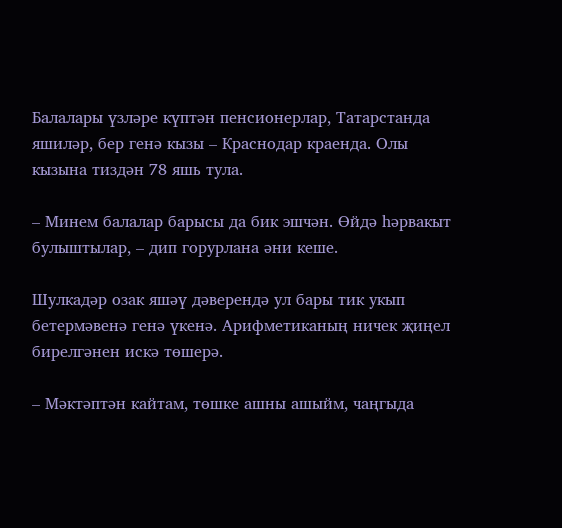Балалары үзләре күптән пенсионерлар, Татарстанда яшиләр, бер генә кызы – Краснодар краенда. Олы кызына тиздән 78 яшь тула.

– Минем балалар барысы да бик эшчән. Өйдә һәрвакыт булыштылар, – дип горурлана әни кеше.

Шулкадәр озак яшәү дәверендә ул бары тик укып бетермәвенә генә үкенә. Арифметиканың ничек җиңел бирелгәнен искә төшерә.

– Мәктәптән кайтам, төшке ашны ашыйм, чаңгыда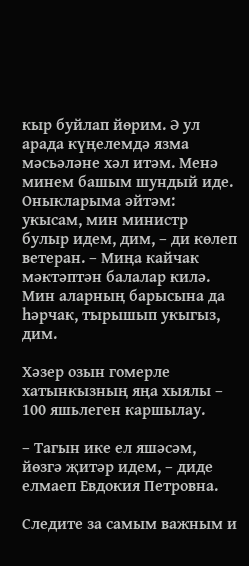кыр буйлап йөрим. Ә ул арада күңелемдә язма мәсьәләне хәл итәм. Менә минем башым шундый иде. Оныкларыма әйтәм: укысам, мин министр булыр идем, дим, – ди көлеп ветеран. – Миңа кайчак мәктәптән балалар килә. Мин аларның барысына да һәрчак, тырышып укыгыз, дим.

Хәзер озын гомерле хатынкызның яңа хыялы – 100 яшьлеген каршылау.

– Тагын ике ел яшәсәм, йөзгә җитәр идем, – диде елмаеп Евдокия Петровна.

Следите за самым важным и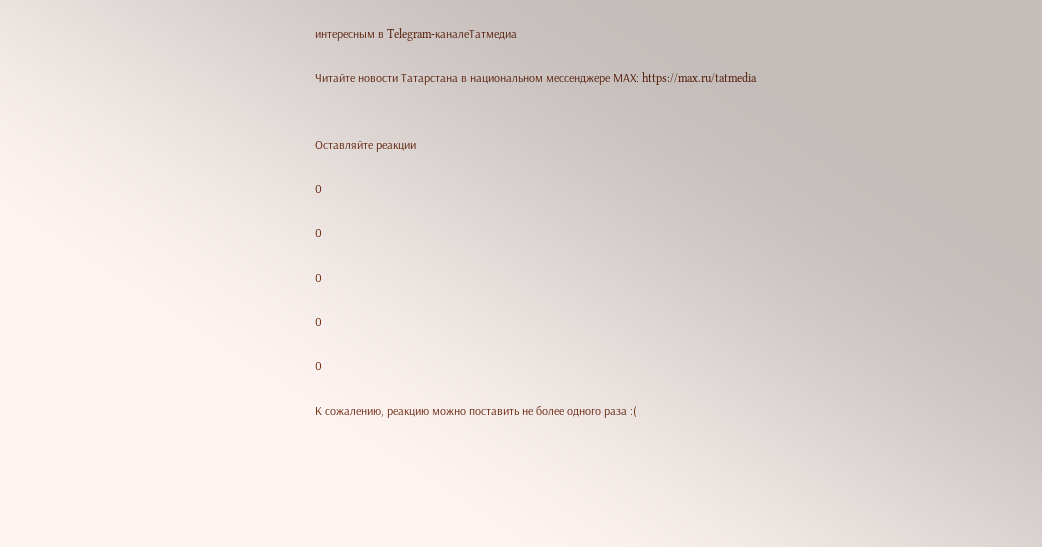интересным в Telegram-каналеТатмедиа

Читайте новости Татарстана в национальном мессенджере MАХ: https://max.ru/tatmedia


Оставляйте реакции

0

0

0

0

0

К сожалению, реакцию можно поставить не более одного раза :(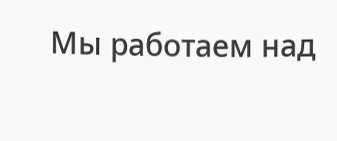Мы работаем над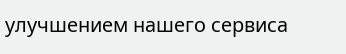улучшением нашего сервиса